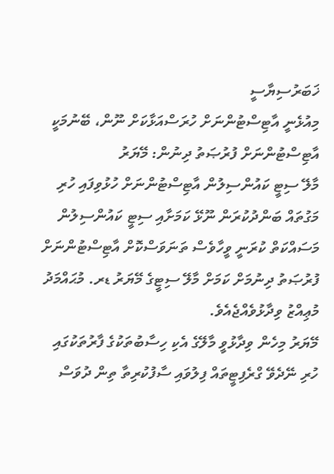ޚަބަރުސިޔާސީ
މިއުޅެނީ އާޓިސްޓުންނަށް ހުރަސްއަޅާކަށް ނޫން، ބޭނުމަކީ އާޓިސްޓުންނަށް ފުރުޞަތު ދިނުން: މޭޔަރު
މާލޭ ސިޓީ ކައުންސިލުން އާޓިސްޓުންނަށް ހުޅުވިފައި ހުރި މަގުތައް ބަންދުކުރަން ނޫޅޭ ކަމަށާއި ސިޓީ ކައުންސިލުން މަސައްކަތް ކުރަނީ ވީހާވެސް ތަނަވަސްކޮށް އާޓިސްޓުންނަށް ފުރުޞަތު ދިނުމަށް ކަމަށް މާލޭ ސިޓީގެ މޭޔަރު ޑރ. މުޙައްމަދު މުޢިއްޒު ވިދާޅުވެއްޖެއެވެ.
މޭޔަރު މިހެން ވިދާޅުވީ މާލޭގެ އެކި ހިސާބުތަކުގެ ފާރުތަކުގައި ހުރި ނޭދެވޭ ގްރެފިޓީތައް ފިލުވައި ސާފުކުރިތާ ތިން ދުވަސް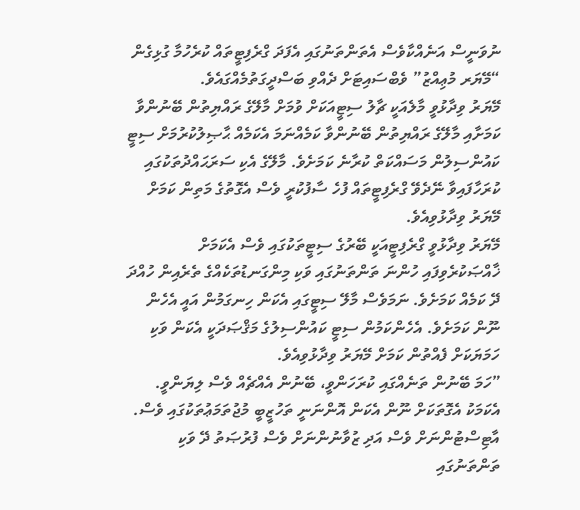ނުވަނީސް އަނެއްކާވެސް އެތަންތަނުގައި އެފަދަ ގްރެފިޓީތައް ކުރެހުމާ ގުޅިގެން “މޭޔަރ މުޢިއްޒު” ވެބްސައިޓަށް ދެއްވި ބަސްދީގަތުމެއްގައެވެ.
މޭޔަރު ވިދާޅުވީ މާލެއަކީ ޗާލު ސިޓީއަކަށް ވުމަށް މާލޭގެ ރައްޔިތުން ބޭނުންވާ ކަމަށާއި މާލޭގެ ރައްޔިތުން ބޭނުންވާ ކަމެއްނަމަ އެކަމެއް ޙާޞިލުކުރުމަށް ސިޓީ ކައުންސިލުން މަސައްކަތް ކުރާނެ ކަމަށެވެ. މާލޭގެ އެކި ސަރަޙައްދުތަކުގައި ކުރަހާފައިވާ ނޭދެވޭ ގްރެފިޓީތައް ފުހެ ސާފުކުރީ ވެސް އެގޮތުގެ މަތިން ކަމަށް މޭޔަރު ވިދާޅުވިއެވެ.
މޭޔަރު ވިދާޅުވީ ގްރެފިޓީއަކީ ބޭރުގެ ސިޓީތަކުގައި ވެސް އެކަމަށް ޚާއްޞަކުރެވިފައި ހުންނަ ތަންތަނުގައި ވަކި މިންގަނޑުތަކެއްގެ ތެރެއިން ހުއްދަ ދޭ ކަމެއް ކަމަށެވެ. ނަމަވެސް މާލޭ ސިޓީގައި އެކަން ހިނގަމުން އައީ އެހެން ނޫން ކަމަށެވެ. އެހެންކަމުން ސިޓީ ކައުންސިލުގެ މަޤްޞަދަކީ އެކަން ވަކި ހަމަޔަކަށް ފެއްތުން ކަމަށް މޭޔަރު ވިދާޅުވިއެވެ.
”ހަމަ ބޭނުން ތަނެއްގައި ކުރަހަންވީ، ބޭނުން އެއްޗެއް ވެސް ލިޔަންވީ. އެކަމަކު އެގޮތަކަށް ނޫން އެކަން އޮންނަނީ ތަހުޒީބީ މުޖުތަމަޢުތަކުގައި ވެސް. އާޓިސްޓުންނަށް ވެސް އަދި ޒުވާނުންނަށް ވެސް ފުރުޞަތު ދޭ ވަކި ތަންތަނުގައި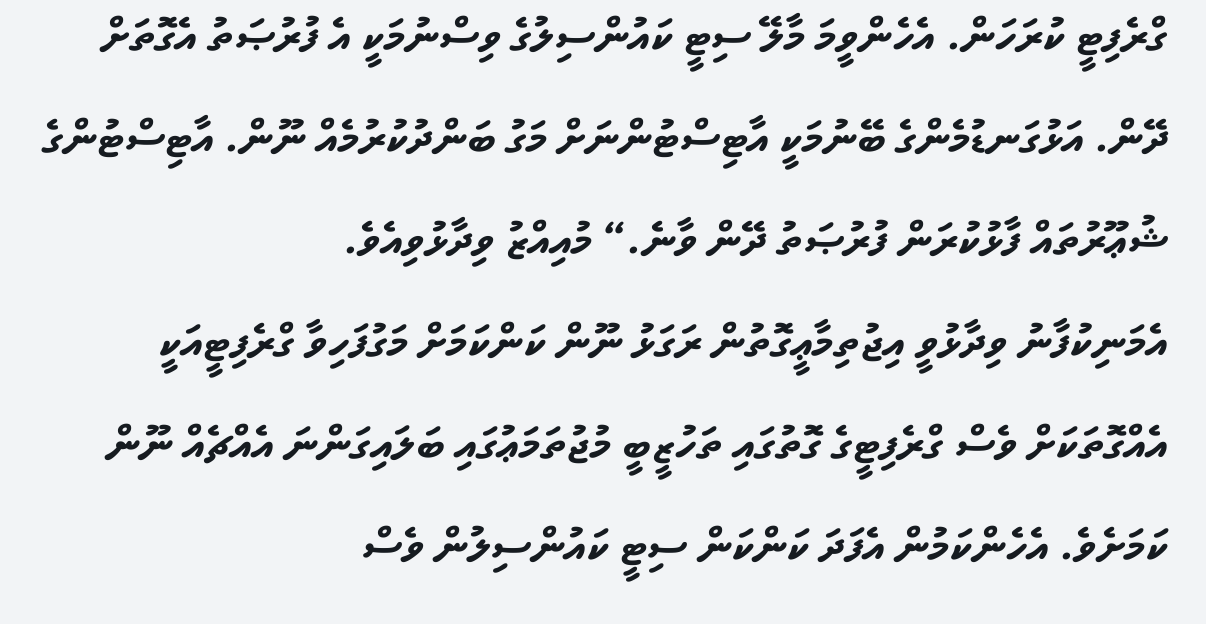ގްރެފިޓީ ކުރަހަން. އެހެންވީމަ މާލޭ ސިޓީ ކައުންސިލުގެ ވިސްނުމަކީ އެ ފުރުޞަތު އެގޮތަށް ދޭން. އަޅުގަނޑުމެންގެ ބޭނުމަކީ އާޓިސްޓުންނަށް މަގު ބަންދުކުރުމެއް ނޫން. އާޓިސްޓުންގެ ޝުޢޫރުތައް ފާޅުކުރަން ފުރުޞަތު ދޭން ވާނެ.“ މުއިއްޒު ވިދާޅުވިއެވެ.
އެމަނިކުފާނު ވިދާޅުވީ އިޖުތިމާޢީގޮތުން ރަގަޅު ނޫން ކަންކަމަށް މަގުފަހިވާ ގްރެފިޓީއަކީ އެއްގޮތަކަށް ވެސް ގްރެފިޓީގެ ގޮތުގައި ތަހުޒީބީ މުޖުތަމަޢުގައި ބަލައިގަންނަ އެއްޗެއް ނޫން ކަމަށެވެ. އެހެންކަމުން އެފަދަ ކަންކަން ސިޓީ ކައުންސިލުން ވެސް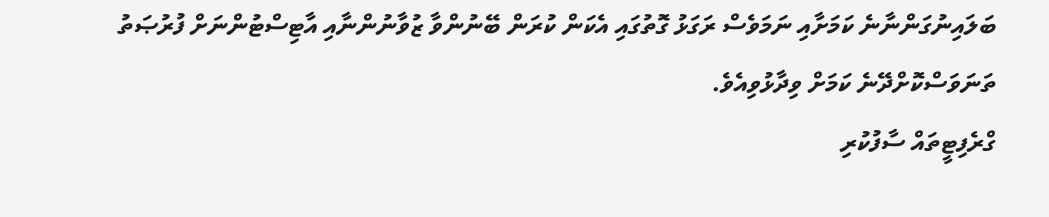ބަލައިނުގަންނާނެ ކަމަށާއި ނަމަވެސް ރަގަޅު ގޮތުގައި އެކަން ކުރަން ބޭނުންވާ ޒުވާނުންނާއި އާޓިސްޓުންނަށް ފުރުޞަތު ތަނަވަސްކޮށްދޭނެ ކަމަށް ވިދާޅުވިއެވެ.
ގްރެފިޓީތައް ސާފުކުރި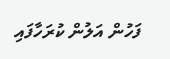ފަހުން އަލުން ކުރަހާފައި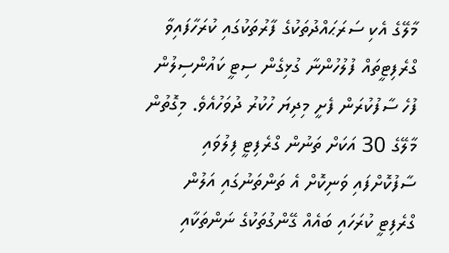މާލޭގެ އެކި ސަރަޙައްދުތަކުގެ ފާރުތަކުގައި ކުރަހާފައިވާ ގްރެފިޓީތައް ފުލުހުންނާ ގުޅިގެން ސިޓީ ކައުންސިލުން ފުހެ ސާފުކުރަން ފެށީ މިދިޔަ ހުކުރު ދުވަހުއެވެ. މިގޮތުން މާލޭގެ 30 އަކަށް ތަނުން ގްރެފިޓީ ފިލުވައި ސާފުކޮށްފައި ވަނިކޮށް އެ ތަންތަނުގައި އަލުން ގްރެފިޓީ ކުރަހައި ބައެއް ގޭންގުތަކުގެ ނަންތަކާއި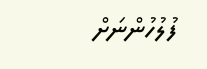ފުލުހުންނަށް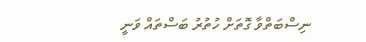ނިސްބަތްވާ ގޮތަށް ހުތުރު ބަސްތައް ވަނީ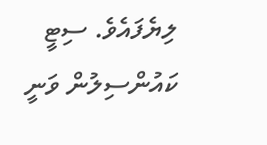ލިޔެފައެވެ. ސިޓީ ކައުންސިލުން ވަނީ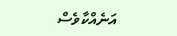އަނެއްކާވެސް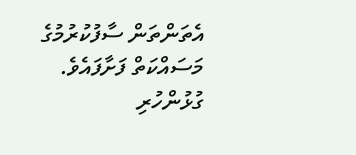އެތަންތަން ސާފުކުރުމުގެ މަސައްކަތް ފަށާފައެވެ.
ގުޅުންހުރި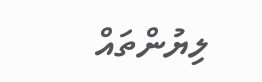ލިޔުންތައް